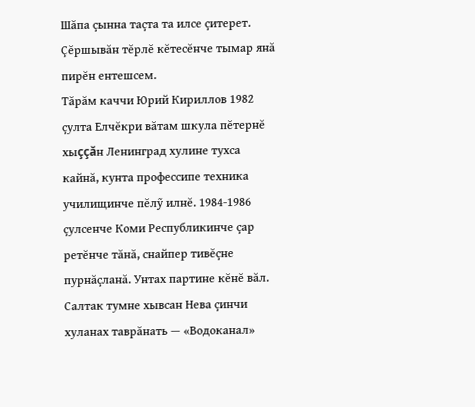Шăпа çынна таçта та илсе çитерет. Çĕршывăн тĕрлĕ кĕтесĕнче тымар янă пирĕн ентешсем.
Тăрăм каччи Юрий Кириллов 1982 çулта Елчĕкри вăтам шкула пĕтернĕ хыççăн Ленинград хулине тухса кайнă, кунта профессипе техника училищинче пĕлỹ илнĕ. 1984-1986 çулсенче Коми Республикинче çар ретĕнче тăнă, снайпер тивĕçне пурнăçланă. Унтах партине кĕнĕ вăл. Салтак тумне хывсан Нева çинчи хуланах таврăнать — «Водоканал»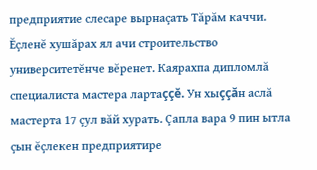предприятие слесаре вырнаçать Тăрăм каччи. Ĕçленĕ хушăрах ял ачи строительство университетĕнче вĕренет. Каярахпа дипломлă специалиста мастера лартаççĕ. Ун хыççăн аслă мастерта 17 çул вăй хурать. Çапла вара 9 пин ытла çын ĕçлекен предприятире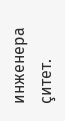инженера çитет.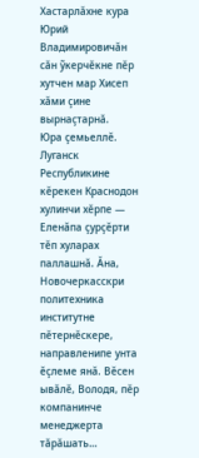Хастарлăхне кура Юрий Владимировичăн сăн ỹкерчĕкне пĕр хутчен мар Хисеп хăми çине вырнаçтарнă.
Юра çемьеллĕ. Луганск Республикине кĕрекен Краснодон хулинчи хĕрпе — Еленăпа çурçĕрти тĕп хуларах паллашнă. Ăна, Новочеркасскри политехника институтне пĕтернĕскере, направленипе унта ĕçлеме янă. Вĕсен ывăлĕ, Володя, пĕр компанинче менеджерта тăрăшать…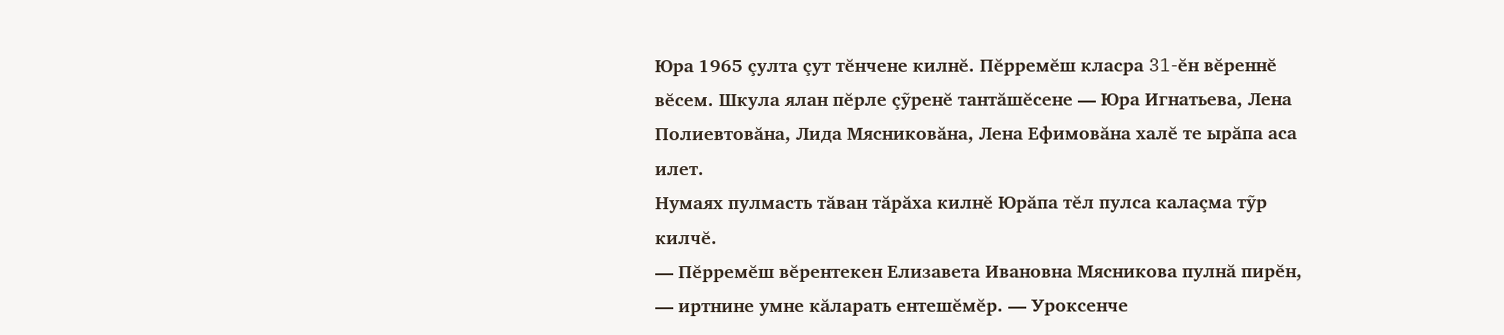Юра 1965 çулта çут тĕнчене килнĕ. Пĕрремĕш класра 31-ĕн вĕреннĕ вĕсем. Шкула ялан пĕрле çỹренĕ тантăшĕсене — Юра Игнатьева, Лена Полиевтовăна, Лида Мясниковăна, Лена Ефимовăна халĕ те ырăпа аса илет.
Нумаях пулмасть тăван тăрăха килнĕ Юрăпа тĕл пулса калаçма тỹр килчĕ.
— Пĕрремĕш вĕрентекен Елизавета Ивановна Мясникова пулнă пирĕн, — иртнине умне кăларать ентешĕмĕр. — Уроксенче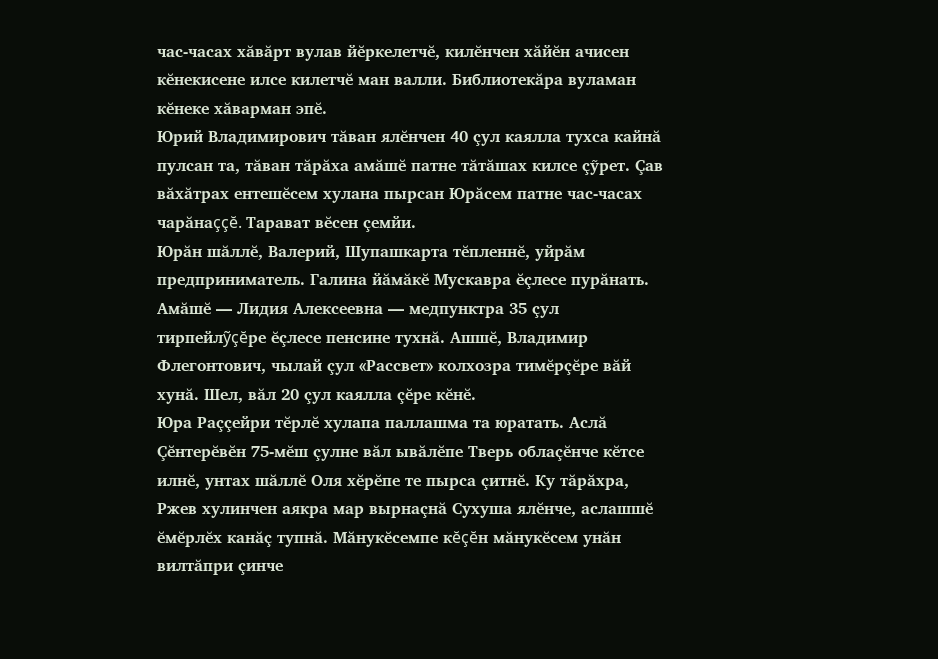час-часах хăвăрт вулав йĕркелетчĕ, килĕнчен хăйĕн ачисен кĕнекисене илсе килетчĕ ман валли. Библиотекăра вуламан кĕнеке хăварман эпĕ.
Юрий Владимирович тăван ялĕнчен 40 çул каялла тухса кайнă пулсан та, тăван тăрăха амăшĕ патне тăтăшах килсе çỹрет. Çав вăхăтрах ентешĕсем хулана пырсан Юрăсем патне час-часах чарăнаççĕ. Тарават вĕсен çемйи.
Юрăн шăллĕ, Валерий, Шупашкарта тĕпленнĕ, уйрăм предприниматель. Галина йăмăкĕ Мускавра ĕçлесе пурăнать. Амăшĕ — Лидия Алексеевна — медпунктра 35 çул тирпейлỹçĕре ĕçлесе пенсине тухнă. Ашшĕ, Владимир Флегонтович, чылай çул «Рассвет» колхозра тимĕрçĕре вăй хунă. Шел, вăл 20 çул каялла çĕре кĕнĕ.
Юра Раççейри тĕрлĕ хулапа паллашма та юратать. Аслă Çĕнтерĕвĕн 75-мĕш çулне вăл ывăлĕпе Тверь облаçĕнче кĕтсе илнĕ, унтах шăллĕ Оля хĕрĕпе те пырса çитнĕ. Ку тăрăхра, Ржев хулинчен аякра мар вырнаçнă Сухуша ялĕнче, аслашшĕ ĕмĕрлĕх канăç тупнă. Мăнукĕсемпе кĕçĕн мăнукĕсем унăн вилтăпри çинче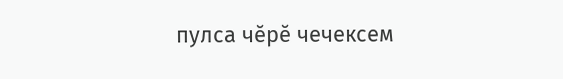пулса чĕрĕ чечексем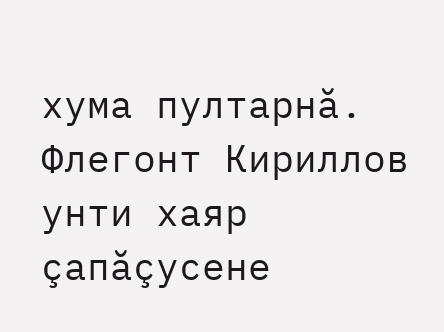хума пултарнă. Флегонт Кириллов унти хаяр çапăçусене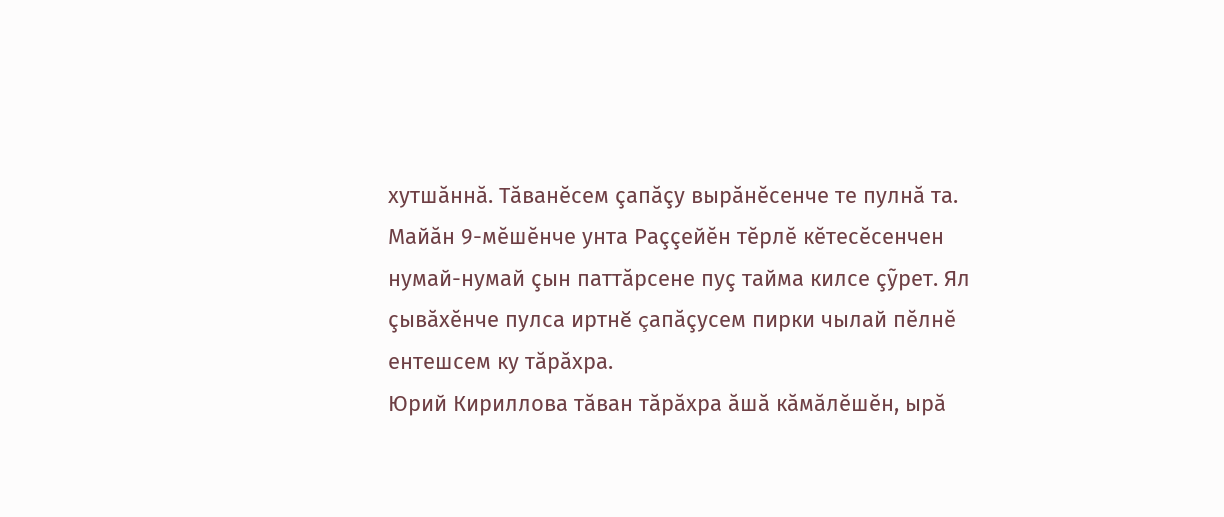хутшăннă. Тăванĕсем çапăçу вырăнĕсенче те пулнă та. Майăн 9-мĕшĕнче унта Раççейĕн тĕрлĕ кĕтесĕсенчен нумай-нумай çын паттăрсене пуç тайма килсе çỹрет. Ял çывăхĕнче пулса иртнĕ çапăçусем пирки чылай пĕлнĕ ентешсем ку тăрăхра.
Юрий Кириллова тăван тăрăхра ăшă кăмăлĕшĕн, ырă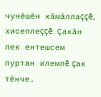чунĕшĕн кăмăллаççĕ, хисеплеççĕ. Çакăн пек ентешсем пуртан илемлĕ çак тĕнче.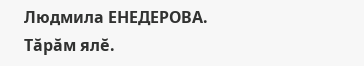Людмила ЕНЕДЕРОВА.
Тăрăм ялĕ.